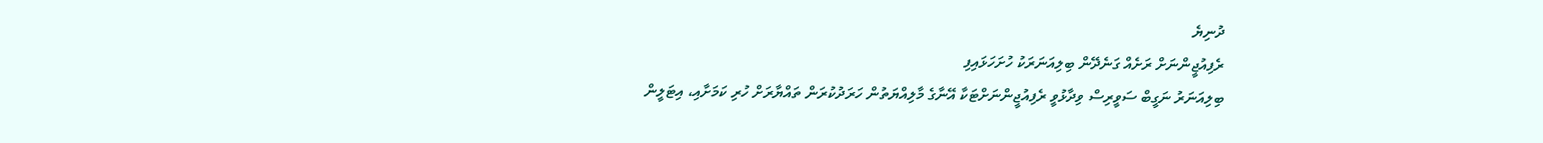ދުނިޔެ
ރެފިއުޖީންނަށް ރަށެއް ގަނެދޭން ބިލިއަނަރަކު ހުށަހަޅައިފި
ބިލިއަނަރު ނަގީބް ސަވީރިސް ވިދާޅުވީ ރެފިއުޖީންނަށްޓަކާ އޭނާގެ މާލިއްޔަތުން ހަރަދުކުރަން ތައްޔާރަށް ހުރި ކަމަށާއި، އިޓަލީން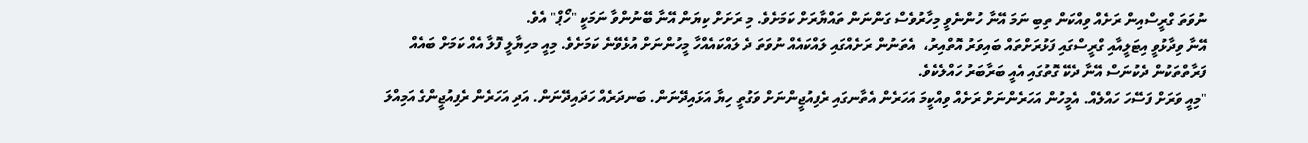ނުވަތަ ގްރީސްއިން ރަށެއް ވިއްކަން ތިބި ނަމަ އޭނާ ހުންނެވީ މިހާރުވެސް ގަންނަން ތައްޔާރަށް ކަމަށެވެ. މި ރަށަށް ކިޔަން އޭނާ ބޭނުންވާ ނަމަކީ "ހޯޕް" އެވެ.
އޭނާ ވިދާޅުވީ އިޓަލީއާއި ގްރީސްގައި ފަޅުރަށްތައް ބައިވަރު އޮތްއިރު،  އެތަނުން ރަށެއްގައި ލައްކައެއް ނުވަތަ ދެ ލައްކައެއްހާ މީހުންނަށް އުޅެވޭނެ ކަމަށެވެ. މިއީ މހިޔާލީ ފޮލާ އެއް ކަމަށް ބައެއް ފަރާތްތަކުން ދެކުނަސް އޭނާ ދެކޭ ގޮތުގައި އެއީ ބަރާބަރު ހައްލެކެވެ.
"މިއީ ވަރަށް ފަސޭހަ ހައްލެއް. އެމީހުން އަހަރެންނަށް ރަށެއް ވިއްކީމަ އަހަރެން އެތާނގައި ރެފިއުޖީންނަށް ވަގުތީ ހިޔާ އަޅައިދޭނަން. ބަނދަރެއް ހަދައިދޭނަން. އަދި އަހަރެން ރެފިއުޖީންގެ އަމިއްލަ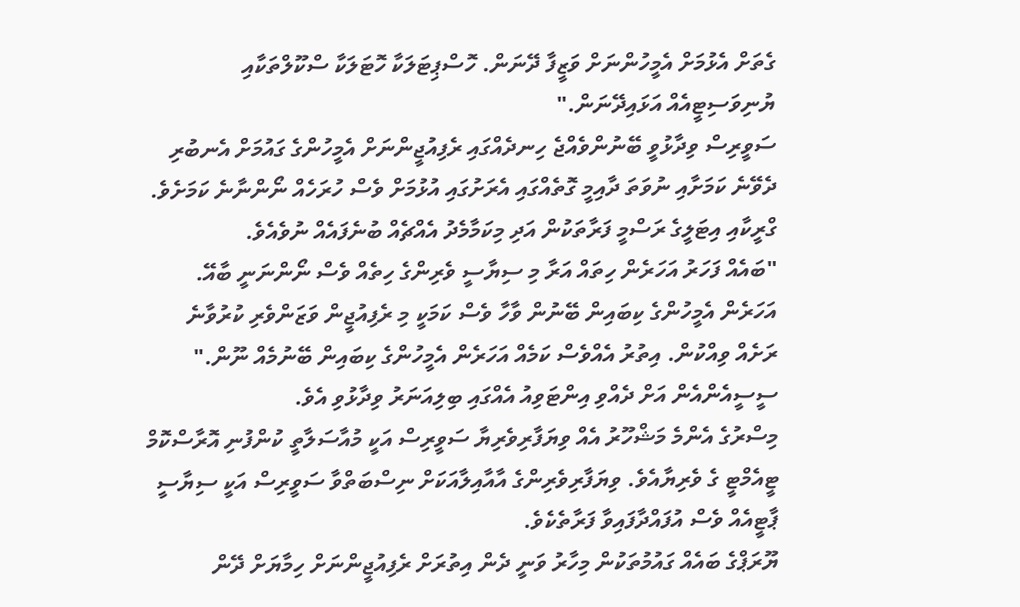ގެތަށް އެޅުމަށް އެމީހުންނަށް ވަޒީފާ ދޭނަން. ހޮސްޕިޓަލަކާ ހޮޓަލަކާ ސްކޫލްތަކާއި ޔުނިވަސިޓީއެއް އަޅައިދޭނަން."
ސަވީރިސް ވިދާޅުވީ ބޭނުންވެއްޖެ ހިނދެއްގައި ރެފިއުޖީންނަށް އެމީހުންގެ ގައުމަށް އެނބުރި ދެވޭނެ ކަމަށާއި ނުވަތަ ދާއިމީ ގޮތެއްގައި އެރަށުގައި އުޅުމަށް ވެސް ހުރަހެއް ނޯންނާނެ ކަމަށެވެ.
ގްރީކާއި އިޓަލީގެ ރަސްމީ ފަރާތަކުން އަދި މިކަމާމެދު އެއްޗެއް ބުނެފައެއް ނުވެއެވެ.
"ބައެއް ފަހަރު އަހަރެން ހިތައް އަރާ މި ސިޔާސީ ވެރިންގެ ހިތެއް ވެސް ނޯންނަނީ ބާއޭ. އަހަރެން އެމީހުންގެ ކިބައިން ބޭނުން ވާހާ ވެސް ކަމަކީ މި ރެފިއުޖީން ވަޒަންވެރި ކުރުވާނެ ރަށެއް ވިއްކުން. އިތުރު އެއްވެސް ކަމެއް އަހަރެން އެމީހުންގެ ކިބައިން ބޭނުމެއް ނޫން." ސީސީއެންއެން އަށް ދެއްވި އިންޓަވިއު އެއްގައި ބިލިއަނަރު ވިދާޅުވި އެވެ.
މިސްރުގެ އެންމެ މަޝްހޫރު އެއް ވިޔަފާރިވެރިޔާ ސަވީރިސް އަކީ މުއާސަލާތީ ކުންފުނި އޮރާސްކޮމް ޓީއެމްޓީ ގެ ވެރިޔާއެވެ. ވިޔަފާރިވެރިންގެ އާއާއިލާއަކަށް ނިސްބަތްވާ ސަވީރިސް އަކީ ސިޔާސީ ޕާޓީއެއް ވެސް އުފައްދާފައިވާ ފަރާތެކެވެ.
ޔޫރަޕްގެ ބައެއް ގައުމުތަކުން މިހާރު ވަނީ ދެން އިތުރަށް ރެފިއުޖީންނަށް ހިމާޔަށް ދޭން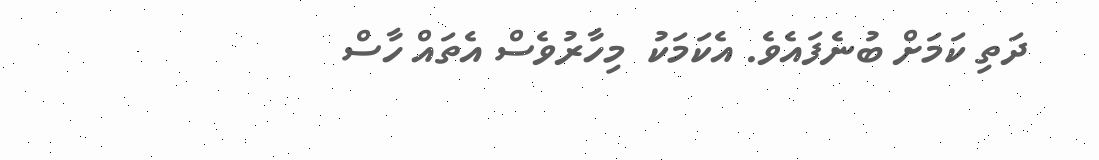ދަތި ކަމަށް ބުނެފައެވެ. އެކަމަކު  މިހާރުވެސް އެތައް ހާސް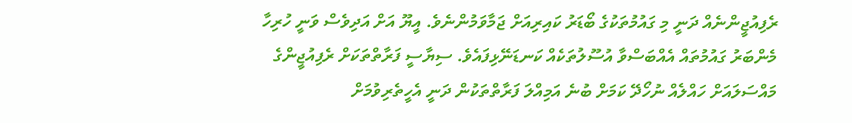ރެފިއުޖީންނެއް ދަނީ މި ގައުމުތަކުގެ ބޯޑަރު ކައިރިއަށް ޖަމާވަމުންނެވެ. އީޔޫ އަށް އަދިވެސް ވަނީ ހުރިހާ މެންބަރު ގައުމުތައް އެއްބަސްވާ އުސޫލުތަކެއް ކަނޑަނޭޅިފައެވެ. ސިޔާސީ ފަރާތްތަކަށް ރެފިއުޖީންގެ މައްސަލައަށް ހައްލެއް ނުހޯދޭ ކަމަށް ބުނެ އަމިއްލަ ފަރާތްތަކުން ދަނީ އެހީތެރިވުމަށް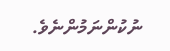ނުކުންނަމުންނެވެ.